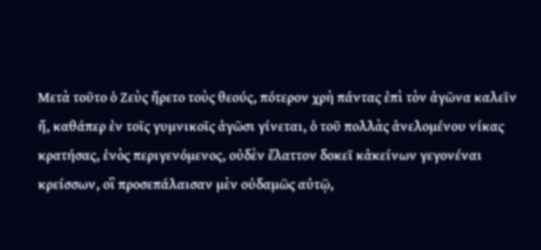Μετὰ τοῦτο ὁ Ζεὺς ἤρετο τοὺς θεούς, πότερον χρὴ πάντας ἐπὶ τὸν ἀγῶνα καλεῖν ἤ, καθάπερ ἐν τοῖς γυμνικοῖς ἀγῶσι γίνεται, ὁ τοῦ πολλὰς ἀνελομένου νίκας κρατήσας, ἑνὸς περιγενόμενος, οὐδὲν ἔλαττον δοκεῖ κἀκείνων γεγονέναι κρείσσων, οἳ προσεπάλαισαν μὲν οὐδαμῶς αὐτῷ,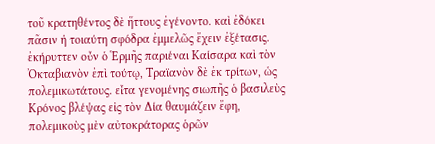τοῦ κρατηθέντος δὲ ἥττους ἐγένοντο. καὶ ἐδόκει πᾶσιν ἡ τοιαύτη σφόδρα ἐμμελῶς ἔχειν ἐξέτασις. ἐκήρυττεν οὖν ὁ Ἑρμῆς παριέναι Καίσαρα καὶ τὸν Ὀκταβιανὸν ἐπὶ τούτῳ, Τραϊανὸν δὲ ἐκ τρίτων, ὡς πολεμικωτάτους. εἶτα γενομένης σιωπῆς ὁ βασιλεὺς Κρόνος βλέψας εἰς τὸν Δία θαυμάζειν ἔφη, πολεμικοὺς μὲν αὐτοκράτορας ὁρῶν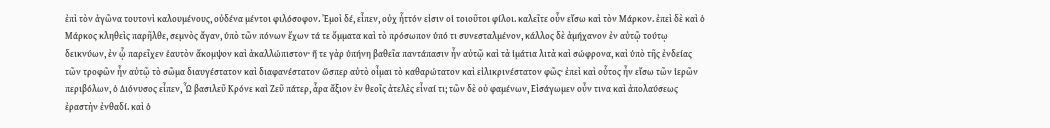ἐπὶ τὸν ἀγῶνα τουτονὶ καλουμένους, οὐδένα μέντοι φιλόσοφον. Ἐμοὶ δέ, εἶπεν, οὐχ ἧττόν εἰσιν οἱ τοιοῦτοι φίλοι. καλεῖτε οὖν εἴσω καὶ τὸν Μάρκον. ἐπεὶ δὲ καὶ ὁ Μάρκος κληθεὶς παρῆλθε, σεμνὸς ἄγαν, ὑπὸ τῶν πόνων ἔχων τά τε ὄμματα καὶ τὸ πρόσωπον ὑπό τι συνεσταλμένον, κάλλος δὲ ἀμήχανον ἐν αὐτῷ τούτῳ δεικνύων, ἐν ᾧ παρεῖχεν ἑαυτὸν ἄκομψον καὶ ἀκαλλώπιστον· ἥ τε γὰρ ὑπήνη βαθεῖα παντάπασιν ἦν αὐτῷ καὶ τὰ ἱμάτια λιτὰ καὶ σώφρονα, καὶ ὑπὸ τῆς ἐνδείας τῶν τροφῶν ἦν αὐτῷ τὸ σῶμα διαυγέστατον καὶ διαφανέστατον ὥσπερ αὐτὸ οἶμαι τὸ καθαρώτατον καὶ εἰλικρινέστατον φῶς· ἐπεὶ καὶ οὗτος ἦν εἴσω τῶν ἱερῶν περιβόλων, ὁ Διόνυσος εἶπεν, Ὦ βασιλεῦ Κρόνε καὶ Ζεῦ πάτερ, ἆρα ἄξιον ἐν θεοῖς ἀτελὲς εἶναί τι; τῶν δὲ οὐ φαμένων, Εἰσάγωμεν οὖν τινα καὶ ἀπολαύσεως ἐραστὴν ἐνθαδί. καὶ ὁ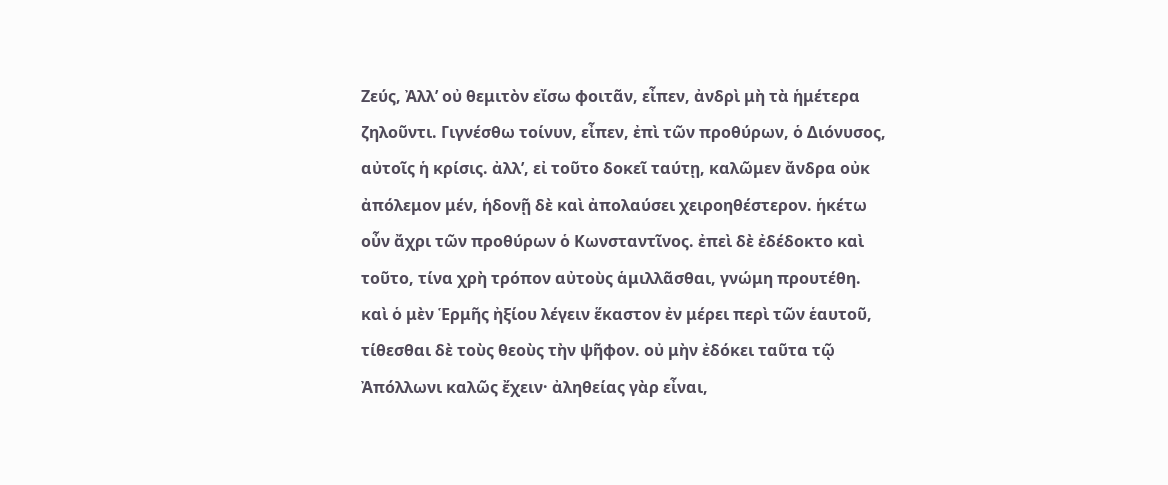Ζεύς, Ἀλλ’ οὐ θεμιτὸν εἴσω φοιτᾶν, εἶπεν, ἀνδρὶ μὴ τὰ ἡμέτερα ζηλοῦντι. Γιγνέσθω τοίνυν, εἶπεν, ἐπὶ τῶν προθύρων, ὁ Διόνυσος, αὐτοῖς ἡ κρίσις. ἀλλ’, εἰ τοῦτο δοκεῖ ταύτῃ, καλῶμεν ἄνδρα οὐκ ἀπόλεμον μέν, ἡδονῇ δὲ καὶ ἀπολαύσει χειροηθέστερον. ἡκέτω οὖν ἄχρι τῶν προθύρων ὁ Κωνσταντῖνος. ἐπεὶ δὲ ἐδέδοκτο καὶ τοῦτο, τίνα χρὴ τρόπον αὐτοὺς ἁμιλλᾶσθαι, γνώμη προυτέθη. καὶ ὁ μὲν Ἑρμῆς ἠξίου λέγειν ἕκαστον ἐν μέρει περὶ τῶν ἑαυτοῦ, τίθεσθαι δὲ τοὺς θεοὺς τὴν ψῆφον. οὐ μὴν ἐδόκει ταῦτα τῷ Ἀπόλλωνι καλῶς ἔχειν· ἀληθείας γὰρ εἶναι,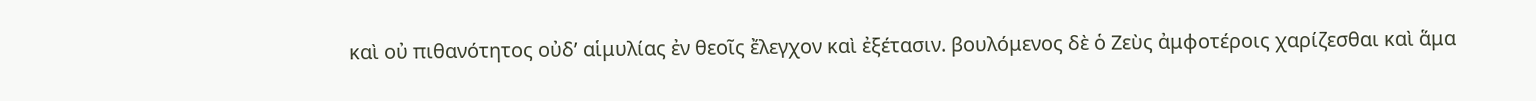καὶ οὐ πιθανότητος οὐδ’ αἱμυλίας ἐν θεοῖς ἔλεγχον καὶ ἐξέτασιν. βουλόμενος δὲ ὁ Ζεὺς ἀμφοτέροις χαρίζεσθαι καὶ ἅμα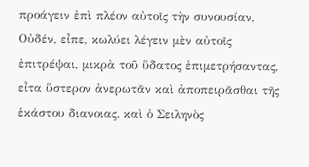προάγειν ἐπὶ πλέον αὐτοῖς τὴν συνουσίαν, Οὐδέν, εἶπε, κωλύει λέγειν μὲν αὐτοῖς ἐπιτρέψαι, μικρὰ τοῦ ὕδατος ἐπιμετρήσαντας, εἶτα ὕστερον ἀνερωτᾶν καὶ ἀποπειρᾶσθαι τῆς ἑκάστου διανοιας. καὶ ὁ Σειληνὸς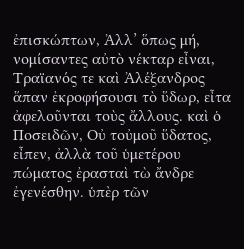ἐπισκώπτων, Ἀλλ’ ὅπως μή, νομίσαντες αὐτὸ νέκταρ εἶναι, Τραϊανός τε καὶ Ἀλέξανδρος ἅπαν ἐκροφήσουσι τὸ ὕδωρ, εἶτα ἀφελοῦνται τοὺς ἄλλους. καὶ ὁ Ποσειδῶν, Οὐ τοὐμοῦ ὕδατος, εἶπεν, ἀλλὰ τοῦ ὑμετέρου πώματος ἐρασταὶ τὼ ἄνδρε ἐγενέσθην. ὑπὲρ τῶν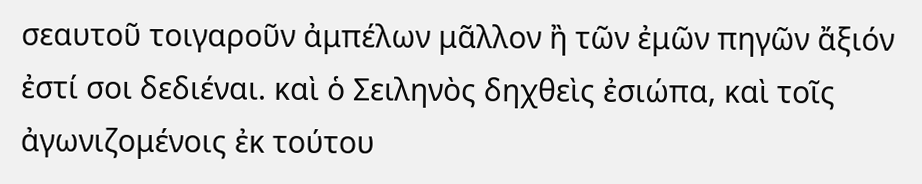σεαυτοῦ τοιγαροῦν ἀμπέλων μᾶλλον ἢ τῶν ἐμῶν πηγῶν ἄξιόν ἐστί σοι δεδιέναι. καὶ ὁ Σειληνὸς δηχθεὶς ἐσιώπα, καὶ τοῖς ἀγωνιζομένοις ἐκ τούτου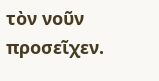τὸν νοῦν προσεῖχεν.